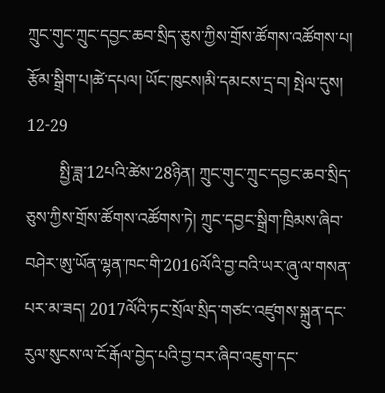ཀྲུང་གུང་ཀྲུང་དབྱང་ཆབ་སྲིད་ཅུས་ཀྱིས་གྲོས་ཚོགས་འཚོགས་པ།
རྩོམ་སྒྲིག་པ།ཚེ་དཔལ། ཡོང་ཁུངས།མི་དམངས་དྲ་བ། སྤེལ་དུས། 12-29
        སྤྱི་ཟླ་12པའི་ཚེས་28ཉིན། ཀྲུང་གུང་ཀྲུང་དབྱང་ཆབ་སྲིད་ཅུས་ཀྱིས་གྲོས་ཚོགས་འཚོགས་ཏེ། ཀྲུང་དབྱང་སྒྲིག་ཁྲིམས་ཞིབ་བཤེར་ཨུ་ཡོན་ལྷན་ཁང་གི་2016ལོའི་བྱ་བའི་ཡར་ཞུ་ལ་གསན་པར་མ་ཟད། 2017ལོའི་ཏང་སྲོལ་སྲིད་གཙང་འཛུགས་སྐྲུན་དང་རུལ་སུངས་ལ་ངོ་རྒོལ་བྱེད་པའི་བྱ་བར་ཞིབ་འཇུག་དང་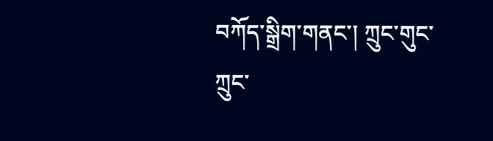བཀོད་སྒྲིག་གནང་། ཀྲུང་གུང་ཀྲུང་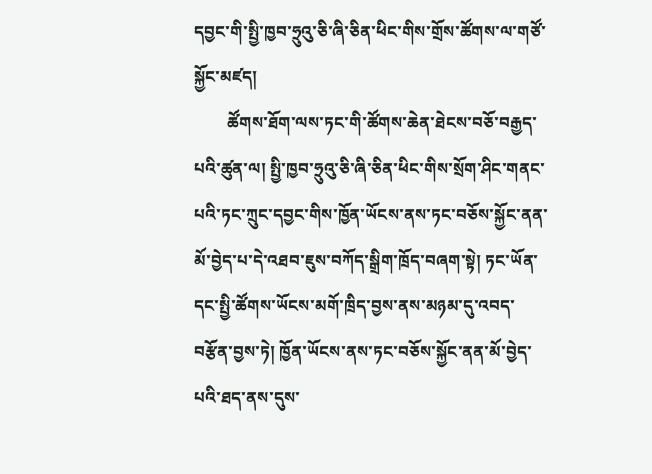དབྱང་གི་སྤྱི་ཁྱབ་ཧྲུའུ་ཅི་ཞི་ཅིན་ཕིང་གིས་གྲོས་ཚོགས་ལ་གཙོ་སྐྱོང་མཛད།
        ཚོགས་ཐོག་ལས་ཏང་གི་ཚོགས་ཆེན་ཐེངས་བཅོ་བརྒྱད་པའི་ཚུན་ལ། སྤྱི་ཁྱབ་ཧྲུའུ་ཅི་ཞི་ཅིན་ཕིང་གིས་སྲོག་ཤིང་གནང་པའི་ཏང་ཀྲུང་དབྱང་གིས་ཁྱོན་ཡོངས་ནས་ཏང་བཅོས་སྐྱོང་ནན་མོ་བྱེད་པ་དེ་འཐབ་ཇུས་བཀོད་སྒྲིག་ཁྲོད་བཞག་སྟེ། ཏང་ཡོན་དང་སྤྱི་ཚོགས་ཡོངས་མགོ་ཁྲིད་བྱས་ནས་མཉམ་དུ་འབད་བརྩོན་བྱས་ཏེ། ཁྱོན་ཡོངས་ནས་ཏང་བཅོས་སྐྱོང་ནན་མོ་བྱེད་པའི་ཐད་ནས་དུས་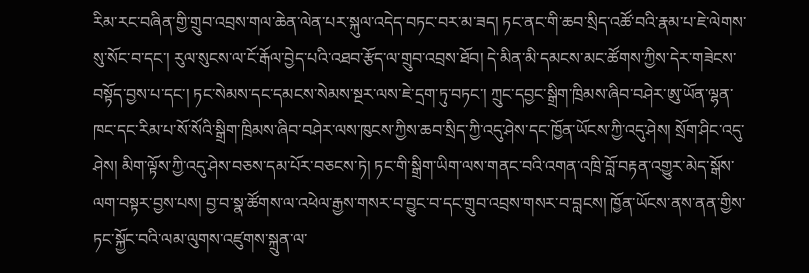རིམ་རང་བཞིན་གྱི་གྲུབ་འབྲས་གལ་ཆེན་ལེན་པར་སྐུལ་འདེད་བཏང་བར་མ་ཟད། ཏང་ནང་གི་ཆབ་སྲིད་འཚོ་བའི་རྣམ་པ་ཇེ་ལེགས་སུ་སོང་བ་དང་། རུལ་སུངས་ལ་ངོ་རྒོལ་བྱེད་པའི་འཐབ་རྩོད་ལ་གྲུབ་འབྲས་ཐོབ། དེ་མིན་མི་དམངས་མང་ཚོགས་ཀྱིས་དེར་གཟེངས་བསྟོད་བྱས་པ་དང་། ཏང་སེམས་དང་དམངས་སེམས་སྔར་ལས་ཇེ་དྲག་ཏུ་བཏང་། ཀྲུང་དབྱང་སྒྲིག་ཁྲིམས་ཞིབ་བཤེར་ཨུ་ཡོན་ལྷན་ཁང་དང་རིམ་པ་སོ་སོའི་སྒྲིག་ཁྲིམས་ཞིབ་བཤེར་ལས་ཁུངས་ཀྱིས་ཆབ་སྲིད་ཀྱི་འདུ་ཤེས་དང་ཁྱོན་ཡོངས་ཀྱི་འདུ་ཤེས། སྲོག་ཤིང་འདུ་ཤེས། མིག་ལྟོས་ཀྱི་འདུ་ཤེས་བཅས་དམ་པོར་བཅངས་ཏེ། ཏང་གི་སྒྲིག་ཡིག་ལས་གནང་བའི་འགན་འཁྲི་བློ་བརྟན་འགྱུར་མེད་སྒོས་ལག་བསྟར་བྱས་པས། བྱ་བ་སྣ་ཚོགས་ལ་འཕེལ་རྒྱས་གསར་བ་བྱུང་བ་དང་གྲུབ་འབྲས་གསར་བ་བླངས། ཁྱོན་ཡོངས་ནས་ནན་གྱིས་ཏང་སྐྱོང་བའི་ལམ་ལུགས་འཛུགས་སྐྲུན་ལ་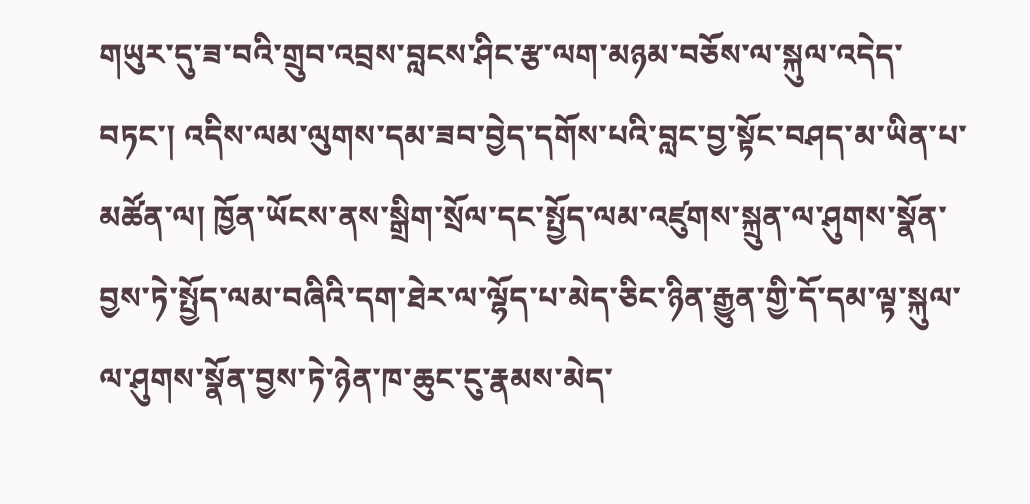གཡུར་དུ་ཟ་བའི་གྲུབ་འབྲས་བླངས་ཤིང་རྩ་ལག་མཉམ་བཅོས་ལ་སྐུལ་འདེད་བཏང་། འདིས་ལམ་ལུགས་དམ་ཟབ་བྱེད་དགོས་པའི་བླང་བྱ་སྟོང་བཤད་མ་ཡིན་པ་མཚོན་ལ། ཁྱོན་ཡོངས་ནས་སྒྲིག་སྲོལ་དང་སྤྱོད་ལམ་འཛུགས་སྐྲུན་ལ་ཤུགས་སྣོན་བྱས་ཏེ་སྤྱོད་ལམ་བཞིའི་དག་ཐེར་ལ་ལྷོད་པ་མེད་ཅིང་ཉིན་རྒྱུན་གྱི་དོ་དམ་ལྟ་སྐུལ་ལ་ཤུགས་སྣོན་བྱས་ཏེ་ཉེན་ཁ་ཆུང་ངུ་རྣམས་མེད་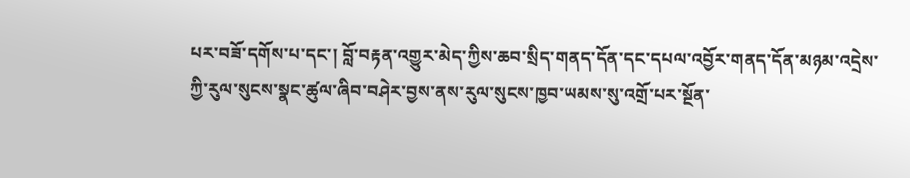པར་བཟོ་དགོས་པ་དང་། བློ་བརྟན་འགྱུར་མེད་ཀྱིས་ཆབ་སྲིད་གནད་དོན་དང་དཔལ་འབྱོར་གནད་དོན་མཉམ་འདྲེས་ཀྱི་རུལ་སུངས་སྣང་ཚུལ་ཞིབ་བཤེར་བྱས་ནས་རུལ་སུངས་ཁྱབ་ཡམས་སུ་འགྲོ་པར་སྔོན་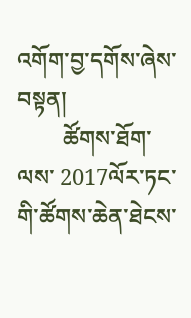འགོག་བྱ་དགོས་ཞེས་བསྟན།
        ཚོགས་ཐོག་ལས་ 2017ལོར་ཏང་གི་ཚོགས་ཆེན་ཐེངས་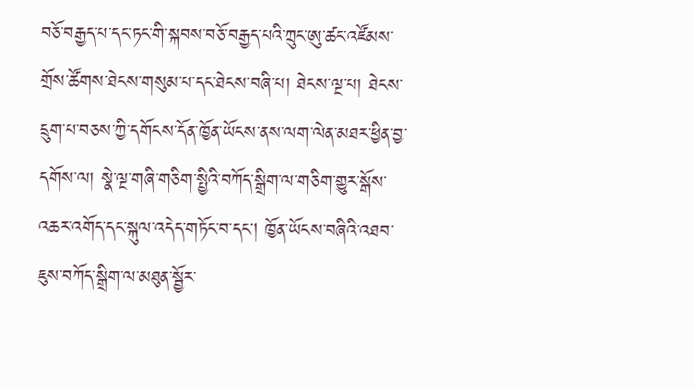བཅོ་བརྒྱད་པ་དང་ཏང་གི་སྐབས་བཅོ་བརྒྱད་པའི་ཀྲུང་ཨུ་ཚང་འཛོམས་གྲོས་ཚོགས་ཐེངས་གསུམ་པ་དང་ཐེངས་བཞི་པ། ཐེངས་ལྔ་པ། ཐེངས་དྲུག་པ་བཅས་ཀྱི་དགོངས་དོན་ཁྱོན་ཡོངས་ནས་ལག་ལེན་མཐར་ཕྱིན་བྱ་དགོས་ལ། སྣེ་ལྔ་གཞི་གཅིག་སྤྱིའི་བཀོད་སྒྲིག་ལ་གཅིག་གྱུར་སྒོས་འཆར་འགོད་དང་སྐུལ་འདེད་གཏོང་བ་དང། ཁྱོན་ཡོངས་བཞིའི་འཐབ་ཇུས་བཀོད་སྒྲིག་ལ་མཐུན་སྦྱོར་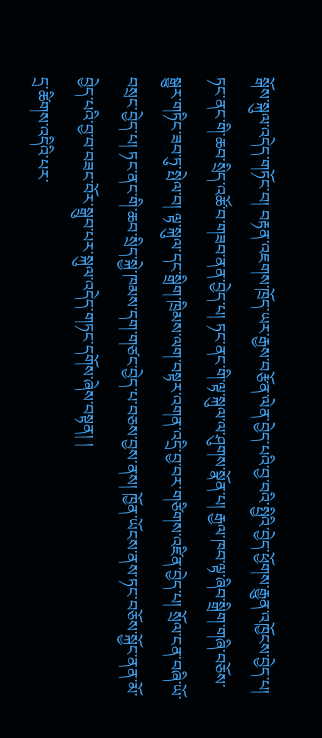སྒོས་སྐུལ་འདེད་གཏོང་བ། བརྟན་འཇགས་ཁྲོད་ཡར་རྒྱས་བརྩོན་ལེན་བྱེད་པའི་བྱ་བའི་སྤྱིའི་བྱེད་ཕྱོགས་རྒྱུན་འཁྱོངས་བྱེད་པ། ཏང་ནང་གི་ཆབ་སྲིད་འཚོ་བ་གཟབ་ནན་བྱེད་པ། ཏང་ནང་གི་ལྟ་སྐུལ་ལ་ཤུགས་སྣོན་པ། རྒྱལ་ཁབ་ལྟ་ཞིབ་སྒྲིག་གཞི་བཅོས་སྒྱུར་གཏིང་ཟབ་ཏུ་སྤེལ་བ། ལྟ་སྐུལ་དང་སྒྲིག་ཁྲིམས་ལག་བསྟར་འགན་འདྲི་བྱ་བར་གཙིགས་འཛིན་བྱེད་པ། སྲོལ་ངན་བཞི་ཡོ་བསྲང་བྱེད་པ། ཏང་ནང་གི་ཆབ་སྲིད་སྐྱེ་ཁམས་དག་གཙང་བྱེད་པ་བཅས་བྱས་ནས། ཁྱོན་ཡོངས་ནས་ཏང་བཅོས་སྐྱོང་ནན་མོ་བྱེད་པའི་བྱ་བ་བཟང་བོར་སྒྲུབ་པར་སྐུལ་འདེད་གཏང་དགོས་ཞེས་བསྟན། །
དྲ་ཚིགས་འདིའི་པར་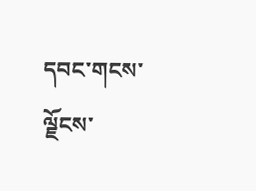དབང་གངས་ལྗོངས་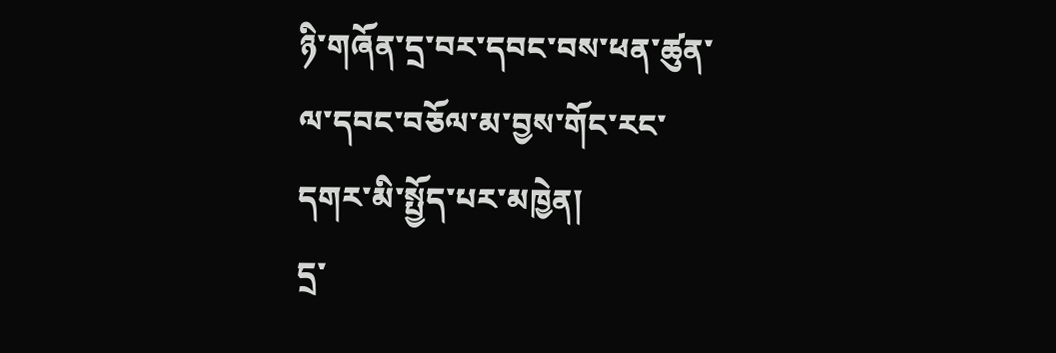ཉི་གཞོན་དྲ་བར་དབང་བས་ཕན་ཚུན་ལ་དབང་བཅོལ་མ་བྱས་གོང་རང་དགར་མི་སྤྱོད་པར་མཁྱེན།
དྲ་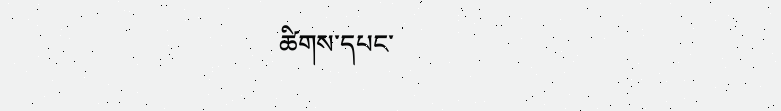ཚིགས་དཔང་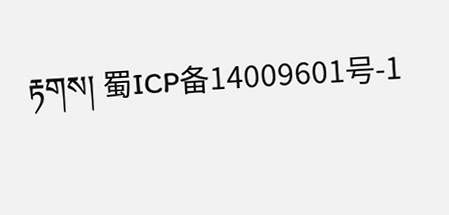རྟགས། 蜀ICP备14009601号-1